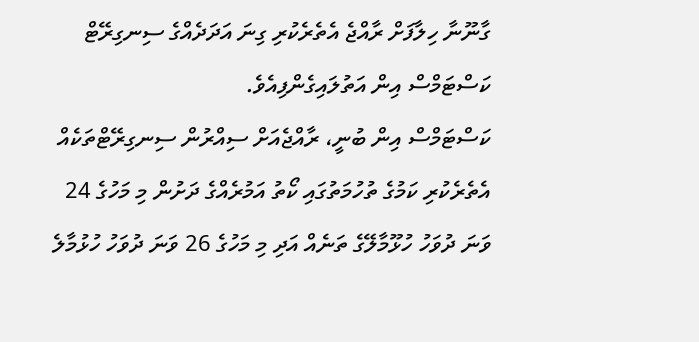ގާނޫނާ ހިލާފަށް ރާއްޖެ އެތެރެކުރި ގިނަ އަދަދެއްގެ ސިނގިރޭޓް ކަސްޓަމްސް އިން އަތުލައިގެންފިއެވެ.
ކަސްޓަމްސް އިން ބުނީ، ރާއްޖެއަށް ސިއްރުން ސިނގިރޭޓްތަކެއް އެތެރެކުރި ކަމުގެ ތުހުމަތުގައި ކޯތު އަމުރެއްގެ ދަށުން މި މަހުގެ 24 ވަނަ ދުވަހު ހުޅޫމާލޭގެ ތަނެއް އަދި މި މަހުގެ 26 ވަނަ ދުވަހު ހުޅުމާލެ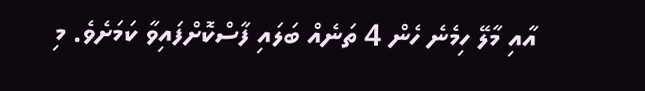އާއި މާލޭ ހިމެނެ ހެން 4 ތަނެއް ބަލައި ފާސްކޮށްފައިވާ ކަމަށެވެ. މި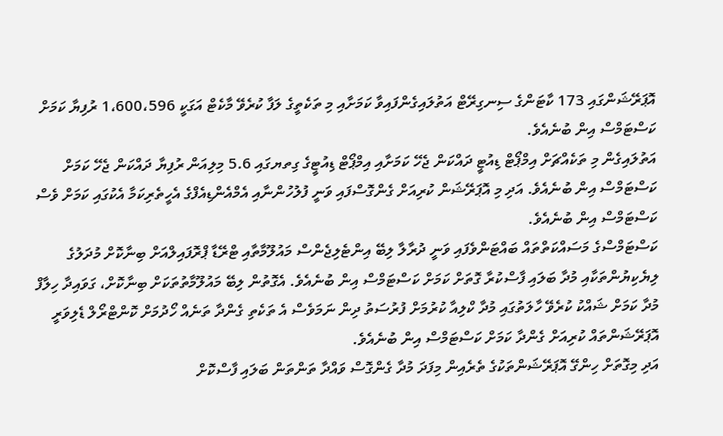އޮޕަރޭޝަންގައި 173 ކާޓަންގެ ސިނގިރޭޓް އަތުލައިގެންފައިވާ ކަމަށާއި މި ތަކެތީގެ ލަފާ ކުރެވޭ މާކެޓް އަގަކީ 1،600،596 ރުފިޔާ ކަމަށް ކަސްޓަމްސް އިން ބުނެއެވެ.
އަތުލައިގެން މި ތަކެއްޗަށް އިމްޕޯޓް ޑިއުޓީ ދައްކަން ޖެހޭ ކަމަށާއި އިމްޕޯޓް ޑިއުޓީގެ ގިތޔގައި 5.6 މިލިއަން ރުފިޔާ ދައްކަން ޖެހޭ ކަމަށް ކަސްޓަމްސް އިން ބުނެއެވެ. އަދި މި އޮޕަރޭޝަން ކުރިއަށް ގެންގޮސްފައި ވަނީ ފުލުހުންނާއި އެމްއެންޑިއެފްގެ އެހީތެރިކަމާ އެކުގައި ކަމަށް ވެސް ކަސްޓަމްސް އިން ބުނެއެވެ.
ކަސްޓަމްސްގެ މަސައްކަތްތައް ބައްޓަންވެފައި ވަނީ ދުރާލާ ލިބޭ އިންޓެލިޖެންސް މައުލޫމާތާއި ޓްރޭޑާ ޕްރޮފައިލްއަށް ބިނާކޮށް މުދަލުގެ ލިޔެކިޔުންތަކާއި މުދާ ބަލައި ފާސްކުރާ ގޮތަށް ކަމަށް ކަސްޓަމްސް އިން ބުނެއެވެ. އެގޮތުން ލިބޭ މައުލޫމާތުތަކަށް ބިނާކޮށް، ގަވައިދާ ހިލާފް މުދާ ކަމަށް ޝައްކު ކުރެވޭ ހާލަތުގައި މުދާ ކްލިއާ ކުރުމަށް ފުރުސަތު ދިން ނަމަވެސް އެ ތަކެތި ގެންދާ ތަނެއް ހޯދުމަށް ކޮންޓްރޯލް ޑެލިވަރީ އޮޕަރޭޝަންތައް ކުރިއަށް ގެންދާ ކަމަށް ކަސްޓަމްސް އިން ބުނެއެވެ.
އަދި މިގޮތަށް ހިންގޭ އޮޕަރޭޝަންތަކުގެ ތެރެއިން މިފަދަ މުދާ ގެންގޮސް ވައްދާ ތަންތަން ބަލައި ފާސްކޮށް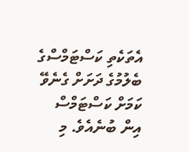އެތަކެތި ކަސްޓަމްސްގެ ބެލުމުގެ ދަށަށް ގެނެވޭ ކަމަށް ކަސްޓަމްސް އިން ބުނެއެވެ. މި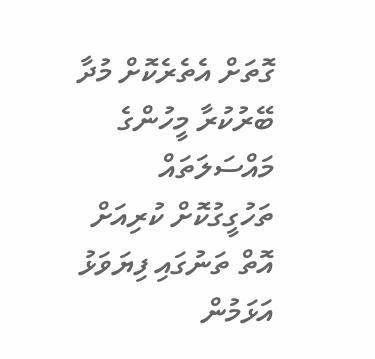ގޮތަށް އެތެރެކޮށް މުދާ ބޭރުކުރާ މީހުންގެ މައްސަލަތައް ތަހުގީގުކޮށް ކުރިއަށް އޮތް ތަނުގައި ފިޔަވަޅު އަޅަމުން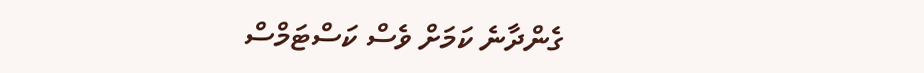ގެންދާނެ ކަމަށް ވެސް ކަސްޓަމްސް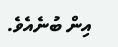އިން ބުނެއެވެ.